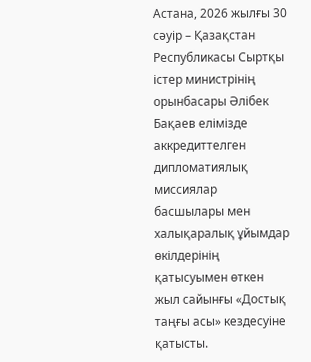Астана, 2026 жылғы 30 сәуір – Қазақстан Республикасы Сыртқы істер министрінің орынбасары Әлібек Бақаев елімізде аккредиттелген дипломатиялық миссиялар басшылары мен халықаралық ұйымдар өкілдерінің қатысуымен өткен жыл сайынғы «Достық таңғы асы» кездесуіне қатысты.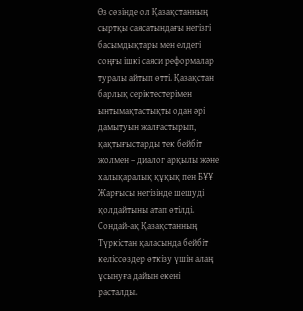Өз сөзінде ол Қазақстанның сыртқы саясатындағы негізгі басымдықтары мен елдегі соңғы ішкі саяси реформалар туралы айтып өтті. Қазақстан барлық серіктестерімен ынтымақтастықты одан әрі дамытуын жалғастырып, қақтығыстарды тек бейбіт жолмен – диалог арқылы және халықаралық құқық пен БҰҰ Жарғысы негізінде шешуді қолдайтыны атап өтілді. Сондай-ақ Қазақстанның Түркістан қаласында бейбіт келіссөздер өткізу үшін алаң ұсынуға дайын екені расталды.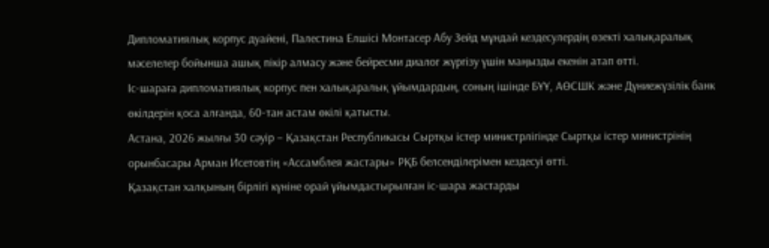Дипломатиялық корпус дуайені, Палестина Елшісі Монтасер Абу Зейд мұндай кездесулердің өзекті халықаралық мәселелер бойынша ашық пікір алмасу және бейресми диалог жүргізу үшін маңызды екенін атап өтті.
Іс-шараға дипломатиялық корпус пен халықаралық ұйымдардың, соның ішінде БҰҰ, АӨСШК және Дүниежүзілік банк өкілдерін қоса алғанда, 60-тан астам өкілі қатысты.
Астана, 2026 жылғы 30 сәуір – Қазақстан Республикасы Сыртқы істер министрлігінде Сыртқы істер министрінің орынбасары Арман Исетовтің «Ассамблея жастары» РҚБ белсенділерімен кездесуі өтті.
Қазақстан халқының бірлігі күніне орай ұйымдастырылған іс-шара жастарды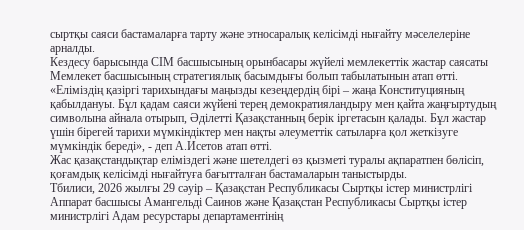сыртқы саяси бастамаларға тарту және этносаралық келісімді нығайту мәселелеріне арналды.
Кездесу барысында СІМ басшысының орынбасары жүйелі мемлекеттік жастар саясаты Мемлекет басшысының стратегиялық басымдығы болып табылатынын атап өтті.
«Еліміздің қазіргі тарихындағы маңызды кезеңдердің бірі – жаңа Конституцияның қабылдануы. Бұл қадам саяси жүйені терең демократияландыру мен қайта жаңғыртудың символына айнала отырып, Әділетті Қазақстанның берік іргетасын қалады. Бұл жастар үшін бірегей тарихи мүмкіндіктер мен нақты әлеуметтік cатыларға қол жеткізуге мүмкіндік береді», - деп А.Исетов атап өтті.
Жас қазақстандықтар еліміздегі және шетелдегі өз қызметі туралы ақпаратпен бөлісіп, қоғамдық келісімді нығайтуға бағытталған бастамаларын таныстырды.
Тбилиси, 2026 жылғы 29 сәуір – Қазақстан Республикасы Сыртқы істер министрлігі Аппарат басшысы Амангельді Саинов және Қазақстан Республикасы Сыртқы істер министрлігі Адам ресурстары департаментінің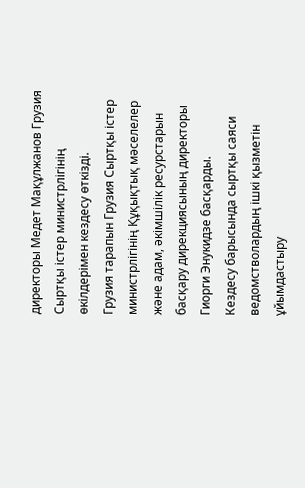директоры Медет Мақұлжанов Грузия Сыртқы істер министрлігінің өкілдерімен кездесу өткізді.
Грузия тарапын Грузия Сыртқы істер министрлігінің Құқықтық мәселелер және адам, әкімшілік ресурстарын басқару дирекциясының директоры Гиорги Энукидзе басқарды.
Кездесу барысында сыртқы саяси ведомстволардың ішкі қызметін ұйымдастыру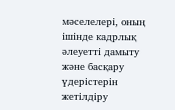мәселелері, оның ішінде кадрлық әлеуетті дамыту және басқару үдерістерін жетілдіру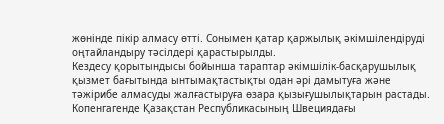жөнінде пікір алмасу өтті. Сонымен қатар қаржылық әкімшілендіруді оңтайландыру тәсілдері қарастырылды.
Кездесу қорытындысы бойынша тараптар әкімшілік-басқарушылық қызмет бағытында ынтымақтастықты одан әрі дамытуға және тәжірибе алмасуды жалғастыруға өзара қызығушылықтарын растады.
Копенгагенде Қазақстан Республикасының Швециядағы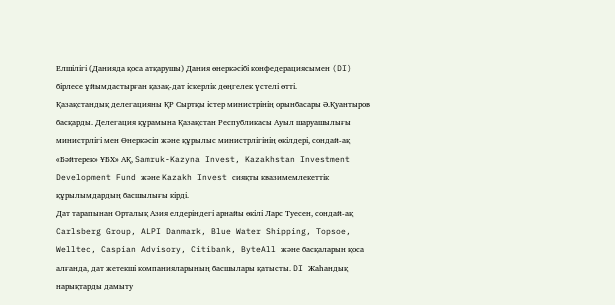Елшілігі (Данияда қоса атқарушы) Дания өнеркәсібі конфедерациясымен (DI) бірлесе ұйымдастырған қазақ-дат іскерлік дөңгелек үстелі өтті.
Қазақстандық делегацияны ҚР Сыртқы істер министрінің орынбасары Ә.Қуантыров басқарды. Делегация құрамына Қазақстан Республикасы Ауыл шаруашылығы министрлігі мен Өнеркәсіп және құрылыс министрлігінің өкілдері, сондай-ақ «Бәйтерек» ҰБХ» АҚ, Samruk-Kazyna Invest, Kazakhstan Investment Development Fund және Kazakh Invest сияқты квазимемлекеттік құрылымдардың басшылығы кірді.
Дат тарапынан Орталық Азия елдеріндегі арнайы өкілі Ларс Туесен, сондай-ақ Carlsberg Group, ALPI Danmark, Blue Water Shipping, Topsoe, Welltec, Caspian Advisory, Citibank, ByteAll және басқаларын қоса алғанда, дат жетекші компанияларының басшылары қатысты. DI Жаһандық нарықтарды дамыту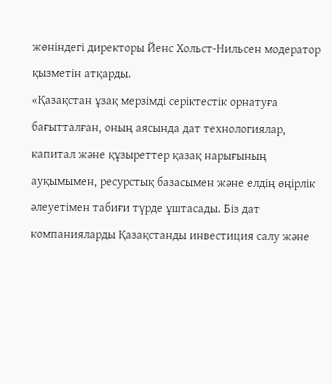жөніндегі директоры Йенс Хольст-Нильсен модератор қызметін атқарды.
«Қазақстан ұзақ мерзімді серіктестік орнатуға бағытталған, оның аясында дат технологиялар, капитал және құзыреттер қазақ нарығының ауқымымен, ресурстық базасымен және елдің өңірлік әлеуетімен табиғи түрде ұштасады. Біз дат компанияларды Қазақстанды инвестиция салу және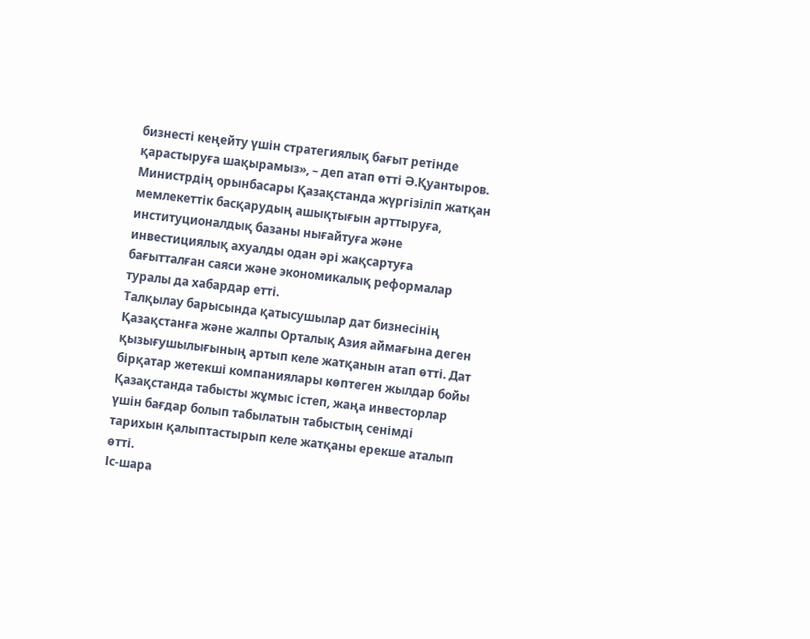бизнесті кеңейту үшін стратегиялық бағыт ретінде қарастыруға шақырамыз», – деп атап өтті Ә.Қуантыров.
Министрдің орынбасары Қазақстанда жүргізіліп жатқан мемлекеттік басқарудың ашықтығын арттыруға, институционалдық базаны нығайтуға және инвестициялық ахуалды одан әрі жақсартуға бағытталған саяси және экономикалық реформалар туралы да хабардар етті.
Талқылау барысында қатысушылар дат бизнесінің Қазақстанға және жалпы Орталық Азия аймағына деген қызығушылығының артып келе жатқанын атап өтті. Дат бірқатар жетекші компаниялары көптеген жылдар бойы Қазақстанда табысты жұмыс істеп, жаңа инвесторлар үшін бағдар болып табылатын табыстың сенімді тарихын қалыптастырып келе жатқаны ерекше аталып өтті.
Іс-шара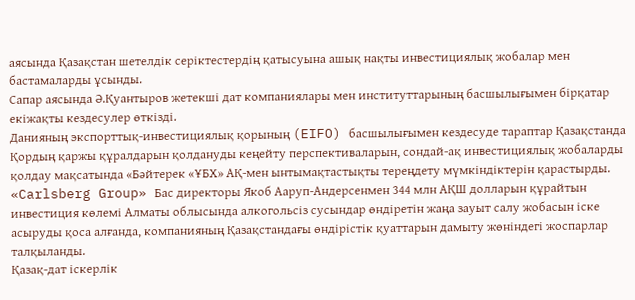аясында Қазақстан шетелдік серіктестердің қатысуына ашық нақты инвестициялық жобалар мен бастамаларды ұсынды.
Сапар аясында Ә.Қуантыров жетекші дат компаниялары мен институттарының басшылығымен бірқатар екіжақты кездесулер өткізді.
Данияның экспорттық-инвестициялық қорының (EIFO) басшылығымен кездесуде тараптар Қазақстанда Қордың қаржы құралдарын қолдануды кеңейту перспективаларын, сондай-ақ инвестициялық жобаларды қолдау мақсатында «Бәйтерек «ҰБХ» АҚ-мен ынтымақтастықты тереңдету мүмкіндіктерін қарастырды.
«Carlsberg Group» Бас директоры Якоб Ааруп-Андерсенмен 344 млн АҚШ долларын құрайтын инвестиция көлемі Алматы облысында алкогольсіз сусындар өндіретін жаңа зауыт салу жобасын іске асыруды қоса алғанда, компанияның Қазақстандағы өндірістік қуаттарын дамыту жөніндегі жоспарлар талқыланды.
Қазақ-дат іскерлік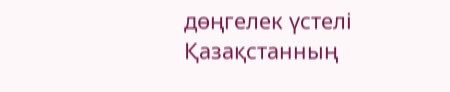дөңгелек үстелі Қазақстанның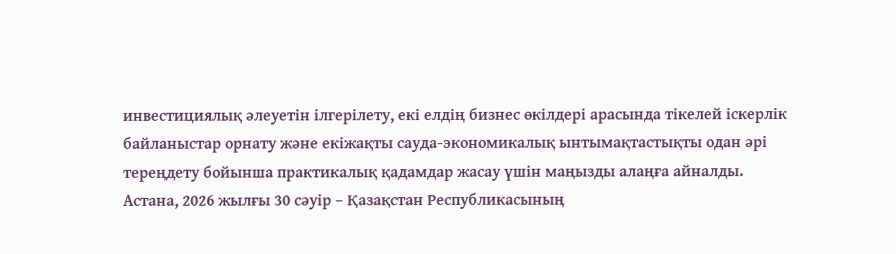инвестициялық әлеуетін ілгерілету, екі елдің бизнес өкілдері арасында тікелей іскерлік байланыстар орнату және екіжақты сауда-экономикалық ынтымақтастықты одан әрі тереңдету бойынша практикалық қадамдар жасау үшін маңызды алаңға айналды.
Астана, 2026 жылғы 30 сәуір – Қазақстан Республикасының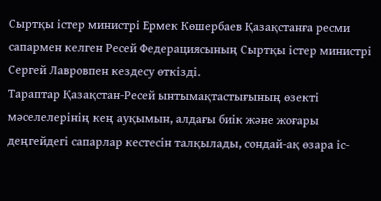Сыртқы істер министрі Ермек Көшербаев Қазақстанға ресми сапармен келген Ресей Федерациясының Сыртқы істер министрі Сергей Лавровпен кездесу өткізді.
Тараптар Қазақстан-Ресей ынтымақтастығының өзекті мәселелерінің кең ауқымын, алдағы биік және жоғары деңгейдегі сапарлар кестесін талқылады, сондай-ақ өзара іс-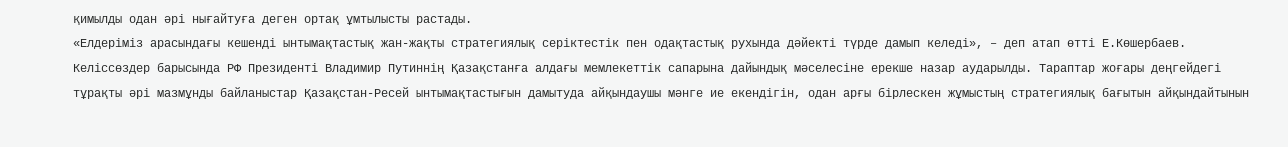қимылды одан әрі нығайтуға деген ортақ ұмтылысты растады.
«Елдеріміз арасындағы кешенді ынтымақтастық жан-жақты стратегиялық серіктестік пен одақтастық рухында дәйекті түрде дамып келеді», – деп атап өтті Е.Көшербаев.
Келіссөздер барысында РФ Президенті Владимир Путиннің Қазақстанға алдағы мемлекеттік сапарына дайындық мәселесіне ерекше назар аударылды. Тараптар жоғары деңгейдегі тұрақты әрі мазмұнды байланыстар Қазақстан-Ресей ынтымақтастығын дамытуда айқындаушы мәнге ие екендігін, одан арғы бірлескен жұмыстың стратегиялық бағытын айқындайтынын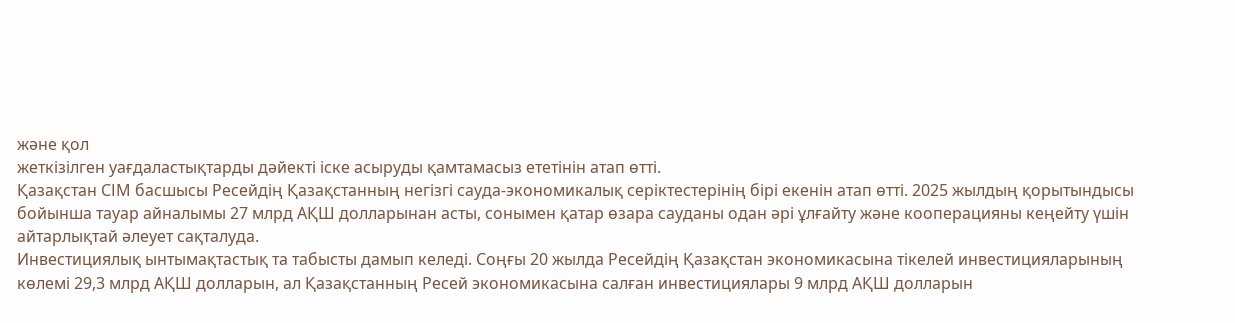және қол
жеткізілген уағдаластықтарды дәйекті іске асыруды қамтамасыз ететінін атап өтті.
Қазақстан СІМ басшысы Ресейдің Қазақстанның негізгі сауда-экономикалық серіктестерінің бірі екенін атап өтті. 2025 жылдың қорытындысы бойынша тауар айналымы 27 млрд АҚШ долларынан асты, сонымен қатар өзара сауданы одан әрі ұлғайту және кооперацияны кеңейту үшін айтарлықтай әлеует сақталуда.
Инвестициялық ынтымақтастық та табысты дамып келеді. Соңғы 20 жылда Ресейдің Қазақстан экономикасына тікелей инвестицияларының көлемі 29,3 млрд АҚШ долларын, ал Қазақстанның Ресей экономикасына салған инвестициялары 9 млрд АҚШ долларын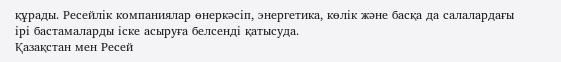құрады. Ресейлік компаниялар өнеркәсіп, энергетика, көлік және басқа да салалардағы ірі бастамаларды іске асыруға белсенді қатысуда.
Қазақстан мен Ресей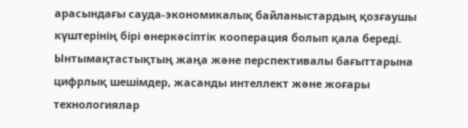арасындағы сауда-экономикалық байланыстардың қозғаушы күштерінің бірі өнеркәсіптік кооперация болып қала береді. Ынтымақтастықтың жаңа және перспективалы бағыттарына цифрлық шешімдер, жасанды интеллект және жоғары технологиялар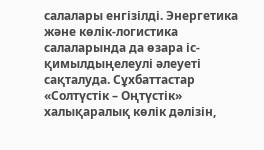салалары енгізілді. Энергетика және көлік-логистика салаларында да өзара іс-қимылдыңелеулі әлеуеті сақталуда. Сұхбаттастар «Солтүстік – Оңтүстік» халықаралық көлік дәлізін,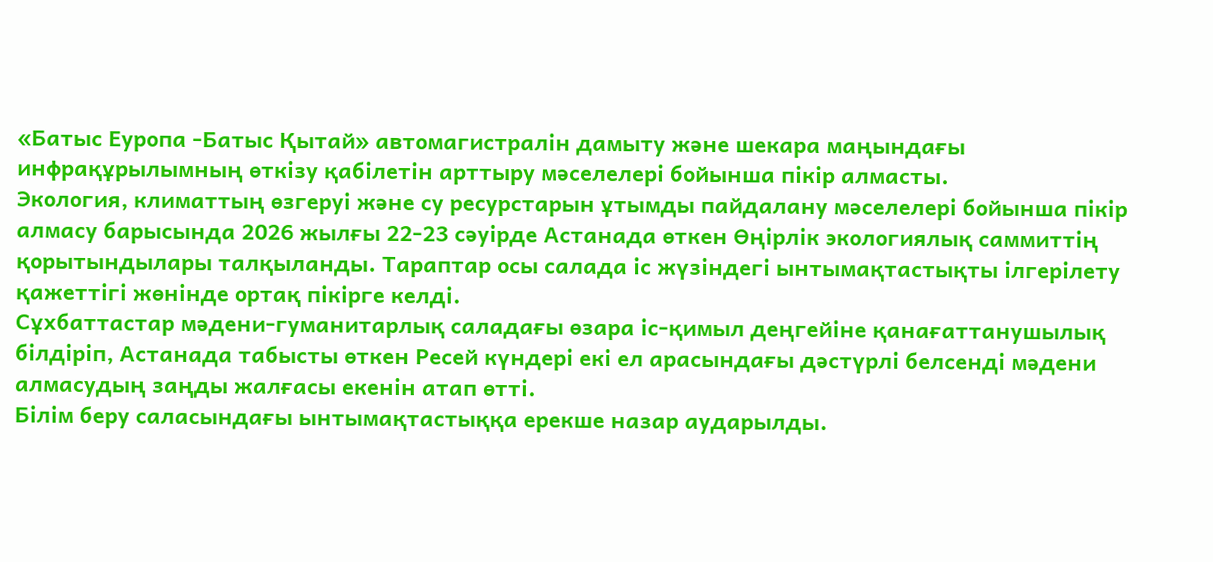«Батыс Еуропа -Батыс Қытай» автомагистралін дамыту және шекара маңындағы инфрақұрылымның өткізу қабілетін арттыру мәселелері бойынша пікір алмасты.
Экология, климаттың өзгеруі және су ресурстарын ұтымды пайдалану мәселелері бойынша пікір алмасу барысында 2026 жылғы 22-23 сәуірде Астанада өткен Өңірлік экологиялық саммиттің қорытындылары талқыланды. Тараптар осы салада іс жүзіндегі ынтымақтастықты ілгерілету қажеттігі жөнінде ортақ пікірге келді.
Сұхбаттастар мәдени-гуманитарлық саладағы өзара іс-қимыл деңгейіне қанағаттанушылық білдіріп, Астанада табысты өткен Ресей күндері екі ел арасындағы дәстүрлі белсенді мәдени алмасудың заңды жалғасы екенін атап өтті.
Білім беру саласындағы ынтымақтастыққа ерекше назар аударылды.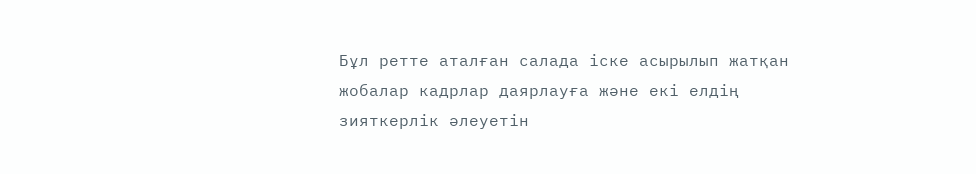Бұл ретте аталған салада іске асырылып жатқан жобалар кадрлар даярлауға және екі елдің зияткерлік әлеуетін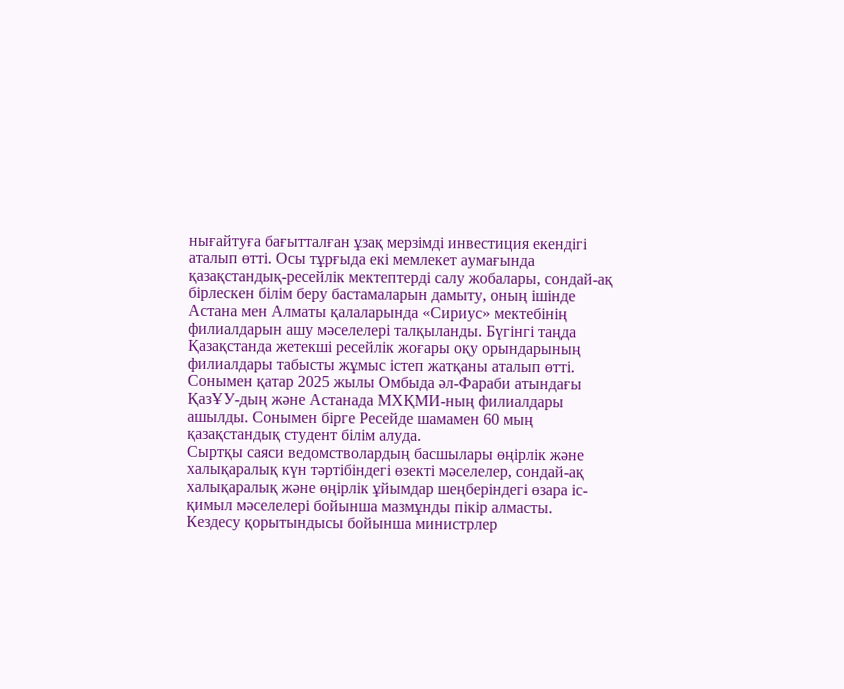нығайтуға бағытталған ұзақ мерзімді инвестиция екендігі аталып өтті. Осы тұрғыда екі мемлекет аумағында қазақстандық-ресейлік мектептерді салу жобалары, сондай-ақ бірлескен білім беру бастамаларын дамыту, оның ішінде Астана мен Алматы қалаларында «Сириус» мектебінің филиалдарын ашу мәселелері талқыланды. Бүгінгі таңда Қазақстанда жетекші ресейлік жоғары оқу орындарының филиалдары табысты жұмыс істеп жатқаны аталып өтті. Сонымен қатар 2025 жылы Омбыда әл-Фараби атындағы ҚазҰУ-дың және Астанада МХҚМИ-ның филиалдары
ашылды. Сонымен бірге Ресейде шамамен 60 мың қазақстандық студент білім алуда.
Сыртқы саяси ведомстволардың басшылары өңірлік және халықаралық күн тәртібіндегі өзекті мәселелер, сондай-ақ халықаралық және өңірлік ұйымдар шеңберіндегі өзара іс-қимыл мәселелері бойынша мазмұнды пікір алмасты.
Кездесу қорытындысы бойынша министрлер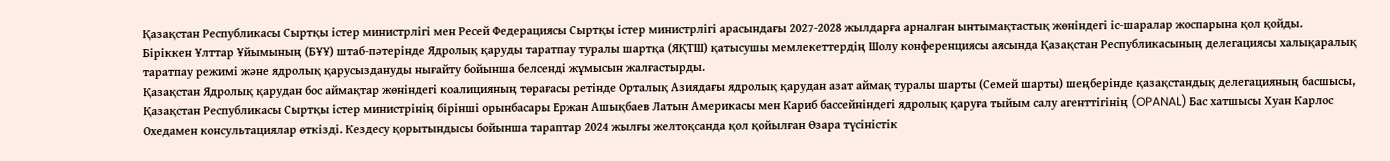Қазақстан Республикасы Сыртқы істер министрлігі мен Ресей Федерациясы Сыртқы істер министрлігі арасындағы 2027-2028 жылдарға арналған ынтымақтастық жөніндегі іс-шаралар жоспарына қол қойды.
Біріккен Ұлттар Ұйымының (БҰҰ) штаб-пəтерінде Ядролық қаруды таратпау туралы шартқа (ЯҚТШ) қатысушы мемлекеттердің Шолу конференциясы аясында Қазақстан Республикасының делегациясы халықаралық таратпау режимі жəне ядролық қарусыздануды нығайту бойынша белсенді жұмысын жалғастырды.
Қазақстан Ядролық қарудан бос аймақтар жөніндегі коалицияның төрағасы ретінде Орталық Азиядағы ядролық қарудан азат аймақ туралы шарты (Семей шарты) шеңберінде қазақстандық делегацияның басшысы, Қазақстан Республикасы Сыртқы істер министрінің бірінші орынбасары Ержан Ашықбаев Латын Америкасы мен Кариб бассейніндегі ядролық қаруға тыйым салу агенттігінің (OPANAL) Бас хатшысы Хуан Карлос Охедамен консультациялар өткізді. Кездесу қорытындысы бойынша тараптар 2024 жылғы желтоқсанда қол қойылған Өзара түсіністік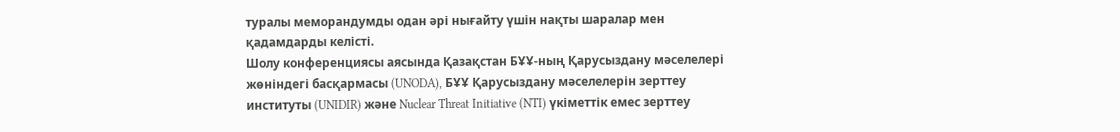туралы меморандумды одан əрі нығайту үшін нақты шаралар мен қадамдарды келісті.
Шолу конференциясы аясында Қазақстан БҰҰ-ның Қарусыздану мəселелері жөніндегі басқармасы (UNODA), БҰҰ Қарусыздану мəселелерін зерттеу институты (UNIDIR) жəне Nuclear Threat Initiative (NTI) үкіметтік емес зерттеу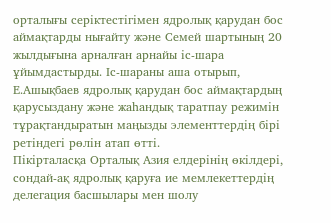орталығы серіктестігімен ядролық қарудан бос аймақтарды нығайту жəне Семей шартының 20 жылдығына арналған арнайы іс-шара ұйымдастырды. Іс-шараны аша отырып, Е.Ашықбаев ядролық қарудан бос аймақтардың қарусыздану жəне жаһандық таратпау режимін тұрақтандыратын маңызды элементтердің бірі ретіндегі рөлін атап өтті.
Пікірталасқа Орталық Азия елдерінің өкілдері, сондай-ақ ядролық қаруға ие мемлекеттердің делегация басшылары мен шолу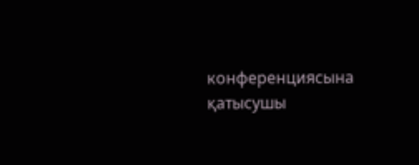конференциясына қатысушы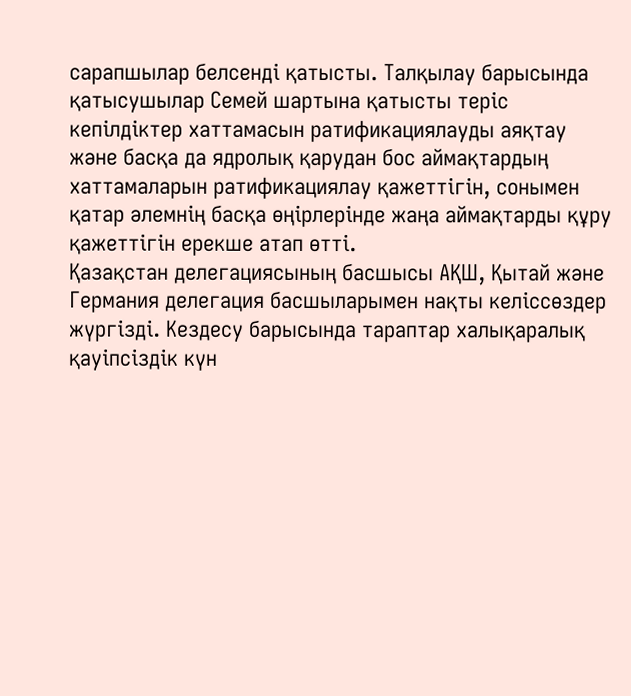сарапшылар белсенді қатысты. Талқылау барысында қатысушылар Семей шартына қатысты теріс кепілдіктер хаттамасын ратификациялауды аяқтау жəне басқа да ядролық қарудан бос аймақтардың хаттамаларын ратификациялау қажеттігін, сонымен қатар əлемнің басқа өңірлерінде жаңа аймақтарды құру қажеттігін ерекше атап өтті.
Қазақстан делегациясының басшысы АҚШ, Қытай жəне Германия делегация басшыларымен нақты келіссөздер жүргізді. Кездесу барысында тараптар халықаралық қауіпсіздік күн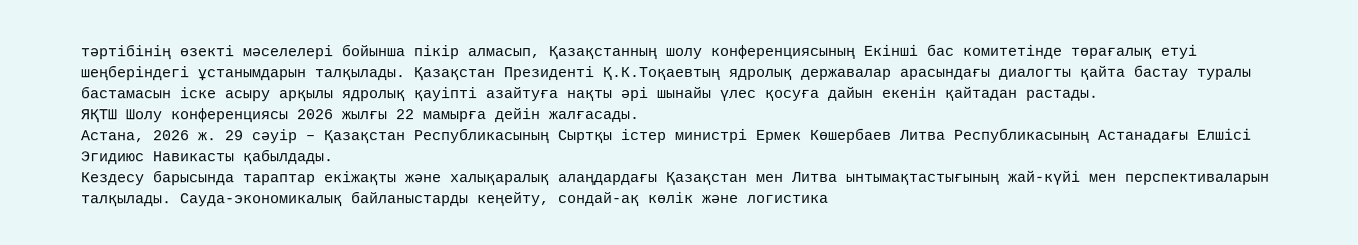тəртібінің өзекті мəселелері бойынша пікір алмасып, Қазақстанның шолу конференциясының Екінші бас комитетінде төрағалық етуі шеңберіндегі ұстанымдарын талқылады. Қазақстан Президенті Қ.К.Тоқаевтың ядролық державалар арасындағы диалогты қайта бастау туралы бастамасын іске асыру арқылы ядролық қауіпті азайтуға нақты əрі шынайы үлес қосуға дайын екенін қайтадан растады.
ЯҚТШ Шолу конференциясы 2026 жылғы 22 мамырға дейін жалғасады.
Астана, 2026 ж. 29 сәуір – Қазақстан Республикасының Сыртқы істер министрі Ермек Көшербаев Литва Республикасының Астанадағы Елшісі Эгидиюс Навикасты қабылдады.
Кездесу барысында тараптар екіжақты және халықаралық алаңдардағы Қазақстан мен Литва ынтымақтастығының жай-күйі мен перспективаларын талқылады. Сауда-экономикалық байланыстарды кеңейту, сондай-ақ көлік және логистика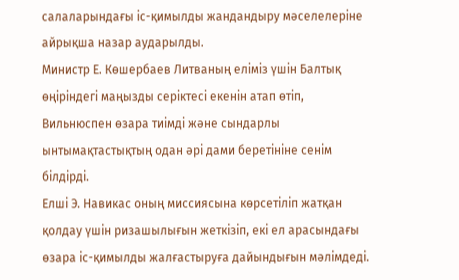салаларындағы іс-қимылды жандандыру мәселелеріне айрықша назар аударылды.
Министр Е. Көшербаев Литваның еліміз үшін Балтық өңіріндегі маңызды серіктесі екенін атап өтіп, Вильнюспен өзара тиімді және сындарлы ынтымақтастықтың одан әрі дами беретініне сенім білдірді.
Елші Э. Навикас оның миссиясына көрсетіліп жатқан қолдау үшін ризашылығын жеткізіп, екі ел арасындағы өзара іс-қимылды жалғастыруға дайындығын мәлімдеді.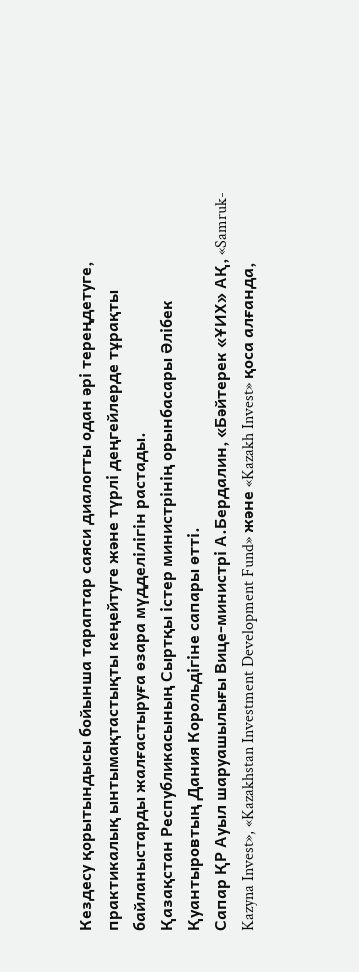Кездесу қорытындысы бойынша тараптар саяси диалогты одан әрі тереңдетуге, практикалық ынтымақтастықты кеңейтуге және түрлі деңгейлерде тұрақты байланыстарды жалғастыруға өзара мүдделілігін растады.
Қазақстан Республикасының Сыртқы істер министрінің орынбасары Әлібек Қуантыровтың Дания Корольдігіне сапары өтті.
Сапар ҚР Ауыл шаруашылығы Вице-министрі А.Бердалин, «Бәйтерек «ҰИХ» АҚ, «Samruk-Kazyna Invest», «Kazakhstan Investment Development Fund» және «Kazakh Invest» қоса алғанда,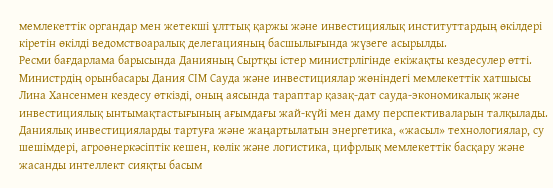мемлекеттік органдар мен жетекші ұлттық қаржы және инвестициялық институттардың өкілдері кіретін өкілді ведомствоаралық делегацияның басшылығында жүзеге асырылды.
Ресми бағдарлама барысында Данияның Сыртқы істер министрлігінде екіжақты кездесулер өтті.
Министрдің орынбасары Дания СІМ Сауда және инвестициялар жөніндегі мемлекеттік хатшысы Лина Хансенмен кездесу өткізді, оның аясында тараптар қазақ-дат сауда-экономикалық және инвестициялық ынтымақтастығының ағымдағы жай-күйі мен даму перспективаларын талқылады. Даниялық инвестицияларды тартуға және жаңартылатын энергетика, «жасыл» технологиялар, су шешімдері, агроөнеркәсіптік кешен, көлік және логистика, цифрлық мемлекеттік басқару және жасанды интеллект сияқты басым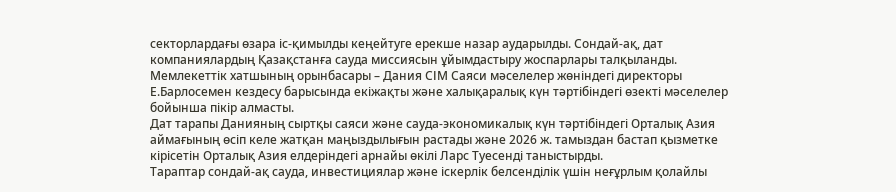секторлардағы өзара іс-қимылды кеңейтуге ерекше назар аударылды. Сондай-ақ, дат компаниялардың Қазақстанға сауда миссиясын ұйымдастыру жоспарлары талқыланды.
Мемлекеттік хатшының орынбасары – Дания СІМ Саяси мәселелер жөніндегі директоры Е.Барлосемен кездесу барысында екіжақты және халықаралық күн тәртібіндегі өзекті мәселелер бойынша пікір алмасты.
Дат тарапы Данияның сыртқы саяси және сауда-экономикалық күн тәртібіндегі Орталық Азия аймағының өсіп келе жатқан маңыздылығын растады және 2026 ж. тамыздан бастап қызметке кірісетін Орталық Азия елдеріндегі арнайы өкілі Ларс Туесенді таныстырды.
Тараптар сондай-ақ сауда, инвестициялар және іскерлік белсенділік үшін неғұрлым қолайлы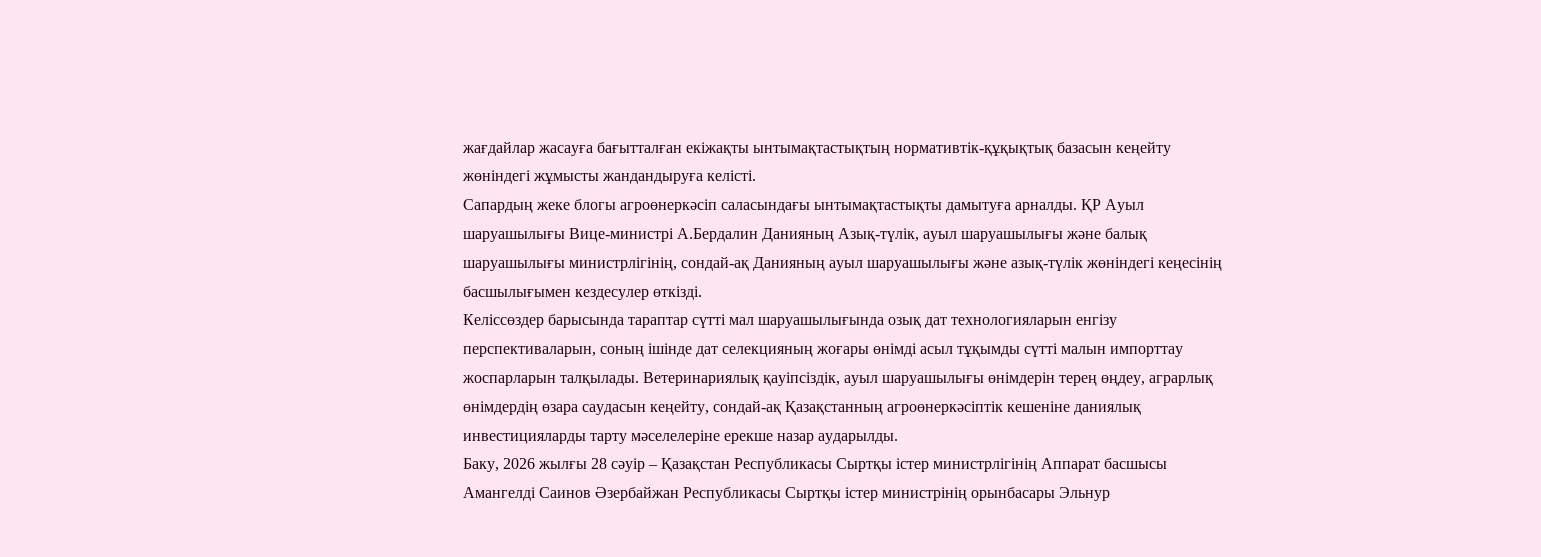жағдайлар жасауға бағытталған екіжақты ынтымақтастықтың нормативтік-құқықтық базасын кеңейту жөніндегі жұмысты жандандыруға келісті.
Сапардың жеке блогы агроөнеркәсіп саласындағы ынтымақтастықты дамытуға арналды. ҚР Ауыл шаруашылығы Вице-министрі А.Бердалин Данияның Азық-түлік, ауыл шаруашылығы және балық шаруашылығы министрлігінің, сондай-ақ Данияның ауыл шаруашылығы және азық-түлік жөніндегі кеңесінің басшылығымен кездесулер өткізді.
Келіссөздер барысында тараптар сүтті мал шаруашылығында озық дат технологияларын енгізу перспективаларын, соның ішінде дат селекцияның жоғары өнімді асыл тұқымды сүтті малын импорттау жоспарларын талқылады. Ветеринариялық қауіпсіздік, ауыл шаруашылығы өнімдерін терең өңдеу, аграрлық өнімдердің өзара саудасын кеңейту, сондай-ақ Қазақстанның агроөнеркәсіптік кешеніне даниялық инвестицияларды тарту мәселелеріне ерекше назар аударылды.
Баку, 2026 жылғы 28 сәуір – Қазақстан Республикасы Сыртқы істер министрлігінің Аппарат басшысы Амангелді Саинов Әзербайжан Республикасы Сыртқы істер министрінің орынбасары Эльнур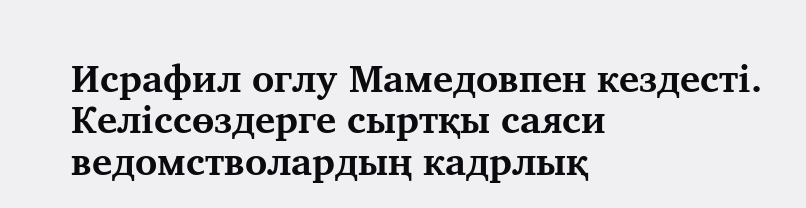Исрафил оглу Мамедовпен кездесті.
Келіссөздерге сыртқы саяси ведомстволардың кадрлық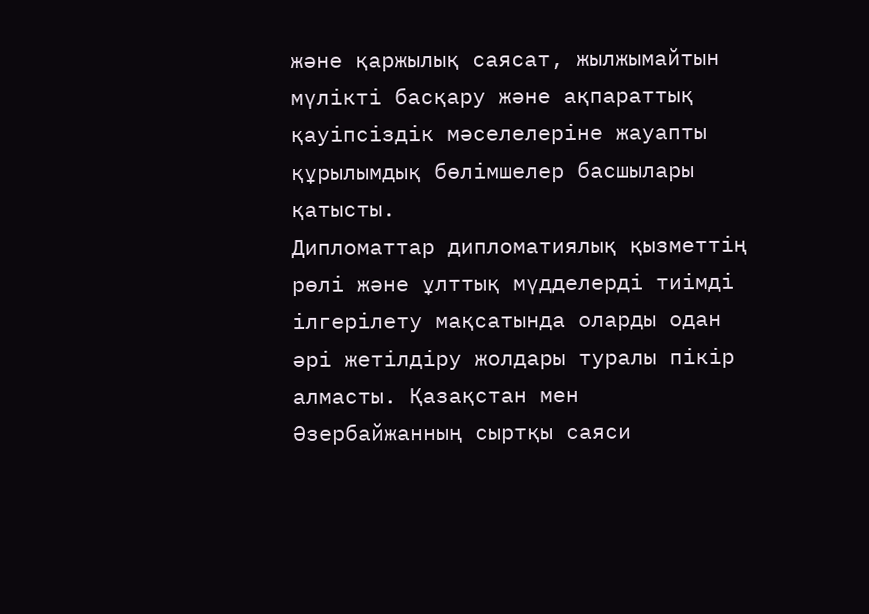және қаржылық саясат, жылжымайтын мүлікті басқару және ақпараттық қауіпсіздік мәселелеріне жауапты құрылымдық бөлімшелер басшылары қатысты.
Дипломаттар дипломатиялық қызметтің рөлі және ұлттық мүдделерді тиімді ілгерілету мақсатында оларды одан әрі жетілдіру жолдары туралы пікір алмасты. Қазақстан мен Әзербайжанның сыртқы саяси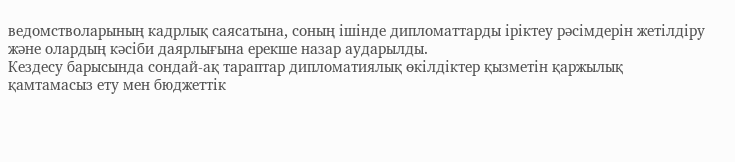ведомстволарының кадрлық саясатына, соның ішінде дипломаттарды іріктеу рәсімдерін жетілдіру және олардың кәсіби даярлығына ерекше назар аударылды.
Кездесу барысында сондай-ақ тараптар дипломатиялық өкілдіктер қызметін қаржылық қамтамасыз ету мен бюджеттік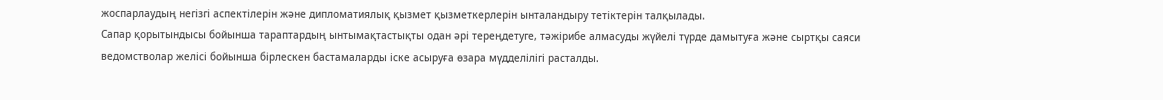жоспарлаудың негізгі аспектілерін және дипломатиялық қызмет қызметкерлерін ынталандыру тетіктерін талқылады.
Сапар қорытындысы бойынша тараптардың ынтымақтастықты одан әрі тереңдетуге, тәжірибе алмасуды жүйелі түрде дамытуға және сыртқы саяси ведомстволар желісі бойынша бірлескен бастамаларды іске асыруға өзара мүдделілігі расталды.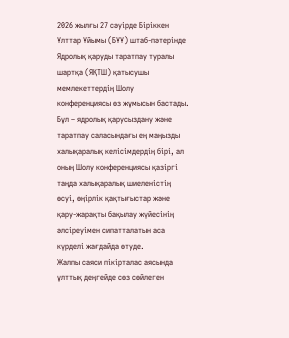2026 жылғы 27 сәуірде Біріккен Ұлттар Ұйымы (БҰҰ) штаб-пәтерінде Ядролық қаруды таратпау туралы шартқа (ЯҚТШ) қатысушы мемлекеттердің Шолу конференциясы өз жұмысын бастады. Бұл – ядролық қарусыздану және таратпау саласындағы ең маңызды халықаралық келісімдердің бірі, ал оның Шолу конференциясы қазіргі таңда халықаралық шиеленістің өсуі, өңірлік қақтығыстар және қару-жарақты бақылау жүйесінің әлсіреуімен сипатталатын аса күрделі жағдайда өтуде.
Жалпы саяси пікірталас аясында ұлттық деңгейде сөз сөйлеген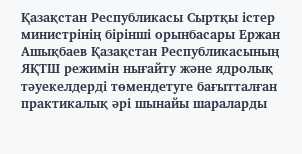Қазақстан Республикасы Сыртқы істер министрінің бірінші орынбасары Ержан Ашықбаев Қазақстан Республикасының ЯҚТШ режимін нығайту және ядролық тәуекелдерді төмендетуге бағытталған практикалық әрі шынайы шараларды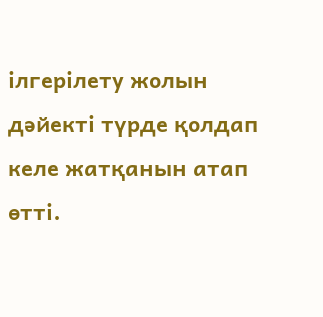ілгерілету жолын дәйекті түрде қолдап келе жатқанын атап өтті.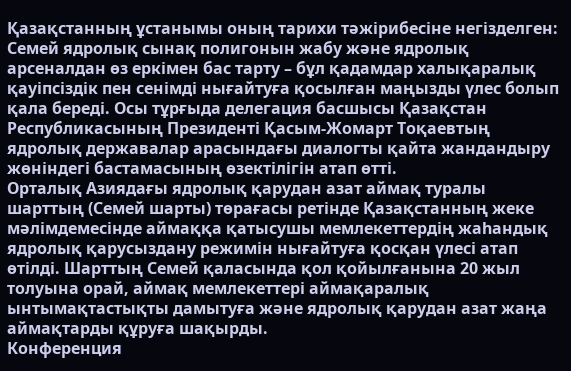Қазақстанның ұстанымы оның тарихи тәжірибесіне негізделген: Семей ядролық сынақ полигонын жабу және ядролық арсеналдан өз еркімен бас тарту – бұл қадамдар халықаралық қауіпсіздік пен сенімді нығайтуға қосылған маңызды үлес болып қала береді. Осы тұрғыда делегация басшысы Қазақстан Республикасының Президенті Қасым-Жомарт Тоқаевтың ядролық державалар арасындағы диалогты қайта жандандыру жөніндегі бастамасының өзектілігін атап өтті.
Орталық Азиядағы ядролық қарудан азат аймақ туралы шарттың (Семей шарты) төрағасы ретінде Қазақстанның жеке мәлімдемесінде аймаққа қатысушы мемлекеттердің жаһандық ядролық қарусыздану режимін нығайтуға қосқан үлесі атап өтілді. Шарттың Семей қаласында қол қойылғанына 20 жыл толуына орай, аймақ мемлекеттері аймақаралық ынтымақтастықты дамытуға және ядролық қарудан азат жаңа аймақтарды құруға шақырды.
Конференция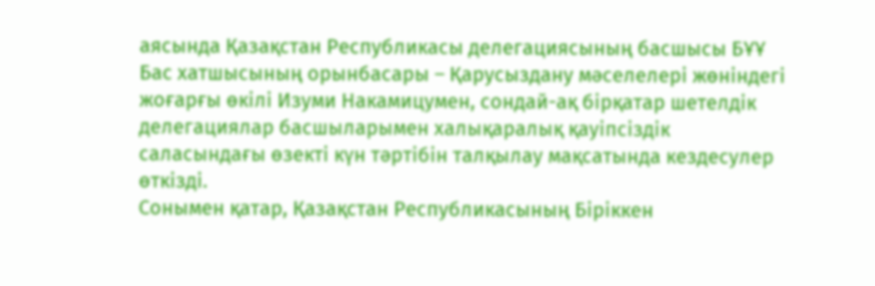аясында Қазақстан Республикасы делегациясының басшысы БҰҰ Бас хатшысының орынбасары – Қарусыздану мәселелері жөніндегі жоғарғы өкілі Изуми Накамицумен, сондай-ақ бірқатар шетелдік делегациялар басшыларымен халықаралық қауіпсіздік саласындағы өзекті күн тәртібін талқылау мақсатында кездесулер өткізді.
Сонымен қатар, Қазақстан Республикасының Біріккен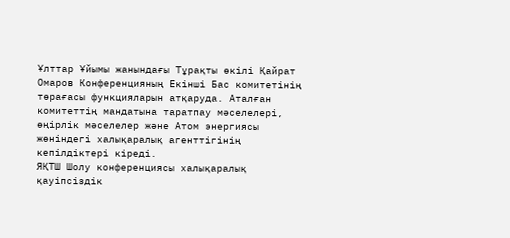Ұлттар Ұйымы жанындағы Тұрақты өкілі Қайрат Омаров Конференцияның Екінші Бас комитетінің төрағасы функцияларын атқаруда. Аталған комитеттің мандатына таратпау мәселелері, өңірлік мәселелер және Атом энергиясы жөніндегі халықаралық агенттігінің кепілдіктері кіреді.
ЯҚТШ Шолу конференциясы халықаралық қауіпсіздік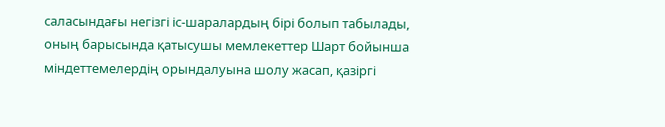саласындағы негізгі іс-шаралардың бірі болып табылады, оның барысында қатысушы мемлекеттер Шарт бойынша міндеттемелердің орындалуына шолу жасап, қазіргі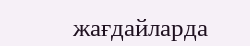жағдайларда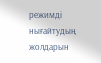режимді нығайтудың жолдарын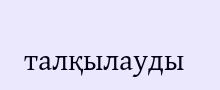талқылауды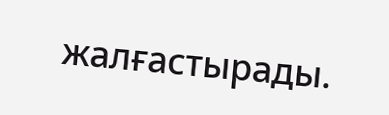жалғастырады.